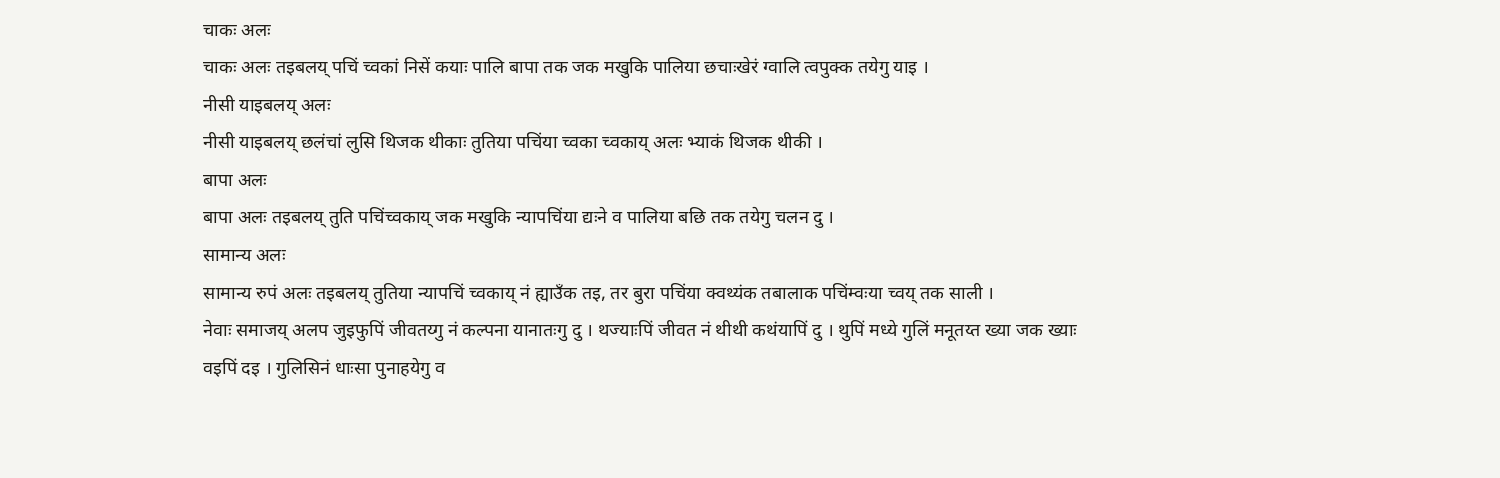चाकः अलः
चाकः अलः तइबलय् पचिं च्वकां निसें कयाः पालि बापा तक जक मखुकि पालिया छचाःखेरं ग्वालि त्वपुक्क तयेगु याइ ।
नीसी याइबलय् अलः
नीसी याइबलय् छलंचां लुसि थिजक थीकाः तुतिया पचिंया च्वका च्वकाय् अलः भ्याकं थिजक थीकी ।
बापा अलः
बापा अलः तइबलय् तुति पचिंच्वकाय् जक मखुकि न्यापचिंया द्यःने व पालिया बछि तक तयेगु चलन दु ।
सामान्य अलः
सामान्य रुपं अलः तइबलय् तुतिया न्यापचिं च्वकाय् नं ह्याउँक तइ, तर बुरा पचिंया क्वथ्यंक तबालाक पचिंम्वःया च्वय् तक साली ।
नेवाः समाजय् अलप जुइफुपिं जीवतय्गु नं कल्पना यानातःगु दु । थज्याःपिं जीवत नं थीथी कथंयापिं दु । थुपिं मध्ये गुलिं मनूतय्त ख्या जक ख्याः वइपिं दइ । गुलिसिनं धाःसा पुनाहयेगु व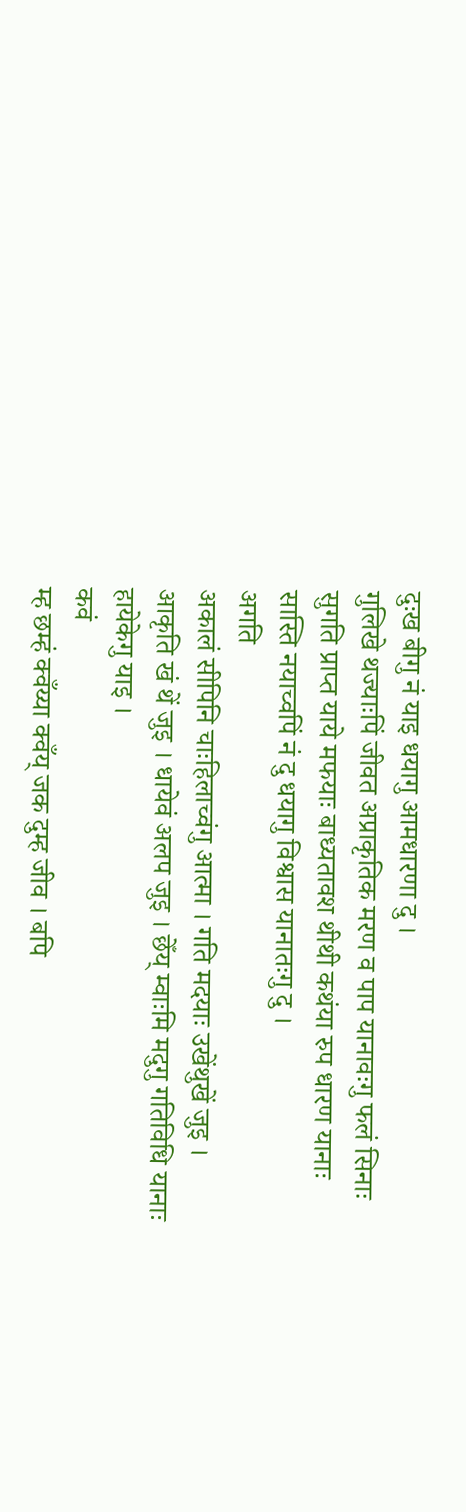दुःख बीगु नं याइ धयागु आमधारणा दु ।
गुलिखे थज्याःपिं जीवत अप्राकृतिक मरण व पाप यानावःगु फलं सिनाः सुगति प्राप्त याये मफयाः बाध्यतावश थीथी कथंया रुप धारण यानाः सास्ति नयाच्वपिं नं दु धयागु विश्वास यानातःगु दु ।
अगति
अकालं सीपिनि चाःहिलाच्वंगु आत्मा । गति मदयाः उखेंथुखें जुइ । आकृति खं थें जुइ । धायेवं अलप जुइ । छेँय् म्वाःमि मदुगु गतिविधि यानाः हायेकेगु याइ ।
कवं
म्ह छम्हं क्वँय्या क्वँय् जक दुम्ह जीव । बपि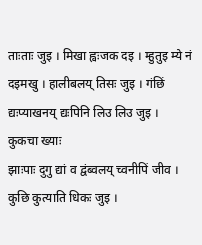ताःताः जुइ । मिखा ह्वःजक दइ । म्हुतुइ म्ये नं दइमखु । हालीबलय् तिसः जुइ । गंछिं द्यःप्याखनय् द्यःपिनि लिउ लिउ जुइ ।
कुकचा ख्याः
झाःपाः दुगु द्यां व द्वंब्वलय् च्वनीपिं जीव । कुछि कुत्याति धिकः जुइ ।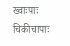ख्वाःपाः चिकीचापाः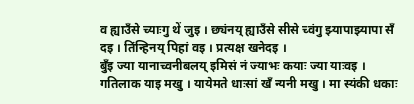व ह्याउँसे च्याःगु थें जुइ । छ्यंनय् ह्याउँसे सीसे च्वंगु झ्यापाझ्यापा सँ दइ । तिंन्हिनय् पिहां वइ । प्रत्यक्ष खनेदइ ।
बुँइ ज्या यानाच्वनीबलय् इमिसं नं ज्याभः कयाः ज्या याःवइ । गतिलाक याइ मखु । यायेमते धाःसां खँ न्यनी मखु । मा स्यंकी धकाः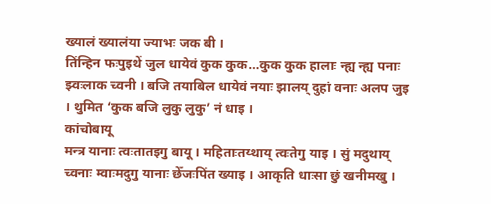ख्यालं ख्यालंया ज्याभः जक बी ।
तिंन्हिन फःपुइथें जुल धायेवं कुक कुक…कुक कुक हालाः न्ह्य न्ह्य पनाः झ्वःलाक च्वनी । बजि तयाबिल धायेवं नयाः झालय् दुहां वनाः अलप जुइ । थुमित ‘कुक बजि लुकु लुकु’ नं धाइ ।
कांचोबायू
मन्त्र यानाः त्वःतातइगु बायू । महिताःतय्थाय् त्वःतेगु याइ । सुं मदुथाय् च्वनाः म्वाःमदुगु यानाः छेँजःपिंत ख्याइ । आकृति धाःसा छुं खनीमखु ।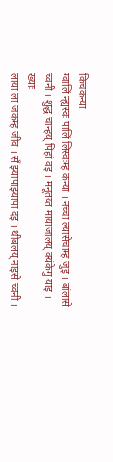किचकन्या
ग्वालिं न्ह्यस्वः पालिं लिस्वःम्ह कन्या । नच्चा ल्यासेचाम्ह जुइ । बांलासे च्वनी । शुद्ध चान्हय् पिहां वइ । मनूतय्त मायाजालय् क्यंकेगु याइ ।
ख्याः
लाया ला जकम्ह जीव । सँ झ्यापाझ्यापा दइ । थीबलय् नाइसे च्वनी ।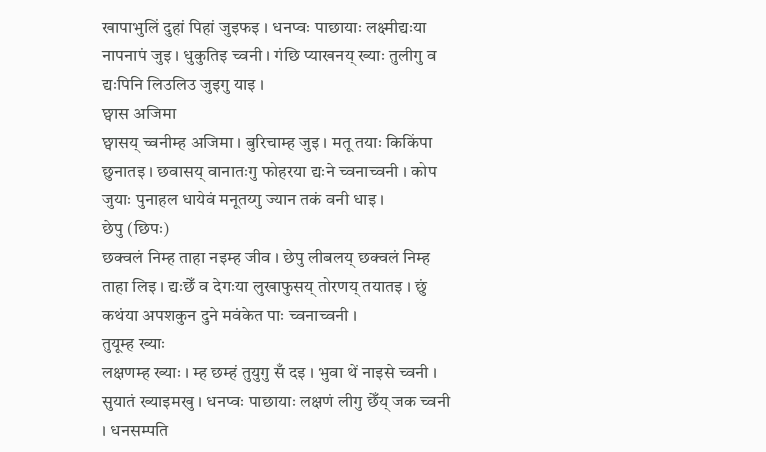खापाभुलिं दुहां पिहां जुइफइ । धनप्वः पाछायाः लक्ष्मीद्यःया नापनापं जुइ । धुकुतिइ च्वनी । गंछि प्याखनय् ख्याः तुलीगु व द्यःपिनि लिउलिउ जुइगु याइ ।
छ्वास अजिमा
छ्वासय् च्वनीम्ह अजिमा । बुरिचाम्ह जुइ । मतू तयाः किकिंपा छुनातइ । छवासय् वानातःगु फोहरया द्यःने च्वनाच्वनी । कोप जुयाः पुनाहल धायेवं मनूतय्गु ज्यान तकं वनी धाइ ।
छेपु (छिपः)
छक्वलं निम्ह ताहा नइम्ह जीव । छेपु लीबलय् छक्वलं निम्ह ताहा लिइ । द्यःछेँ व देगःया लुखाफुसय् तोरणय् तयातइ । छुं कथंया अपशकुन दुने मवंकेत पाः च्वनाच्वनी ।
तुयूम्ह ख्याः
लक्षणम्ह ख्याः । म्ह छम्हं तुयुगु सँ दइ । भुवा थें नाइसे च्वनी । सुयातं ख्याइमखु । धनप्वः पाछायाः लक्षणं लीगु छेँय् जक च्वनी । धनसम्पति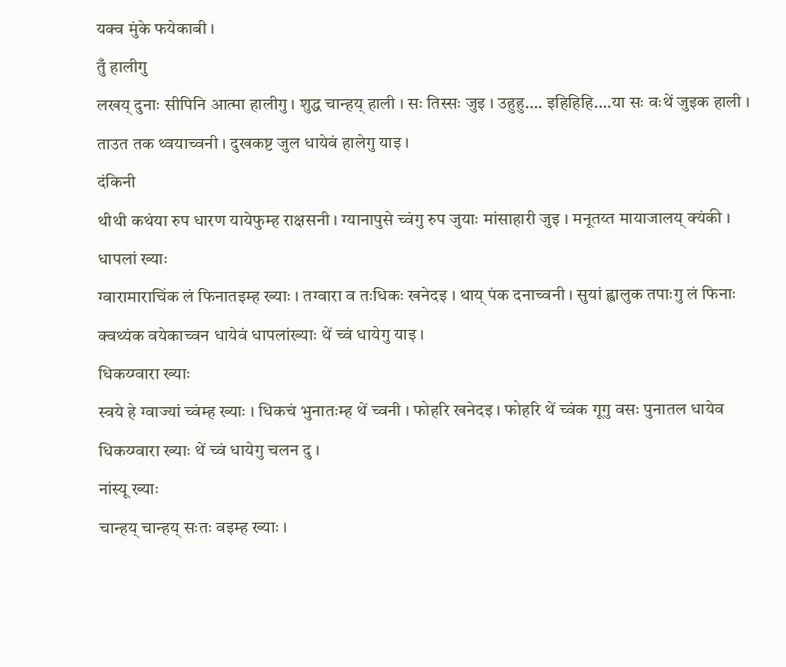यक्व मुंके फयेकाबी ।
तुँ हालीगु
लखय् दुनाः सीपिनि आत्मा हालीगु । शुद्ध चान्हय् हाली । सः तिस्सः जुइ । उहुहु…. इहिहिहि….या सः वःथें जुइक हाली । ताउत तक थ्वयाच्वनी । दुखकष्ट जुल धायेवं हालेगु याइ ।
दंकिनी
थीथी कथंया रुप धारण यायेफुम्ह राक्षसनी । ग्यानापुसे च्वंगु रुप जुयाः मांसाहारी जुइ । मनूतय्त मायाजालय् क्यंकी ।
धापलां ख्याः
ग्वारामाराचिंक लं फिनातइम्ह ख्याः । तग्वारा व तःधिकः खनेदइ । थाय् पंक दनाच्वनी । सुयां ह्वालुक तपाःगु लं फिनाः क्वथ्यंक वयेकाच्वन धायेवं धापलांख्याः थें च्वं धायेगु याइ ।
धिकय्ग्वारा ख्याः
स्वये हे ग्वाज्यां च्वंम्ह ख्याः । धिकचं भुनातःम्ह थें च्वनी । फोहरि खनेदइ । फोहरि थें च्वंक गूगु वसः पुनातल धायेव धिकय्ग्वारा ख्याः थें च्वं धायेगु चलन दु ।
नांस्यू ख्याः
चान्हय् चान्हय् सःतः वइम्ह ख्याः ।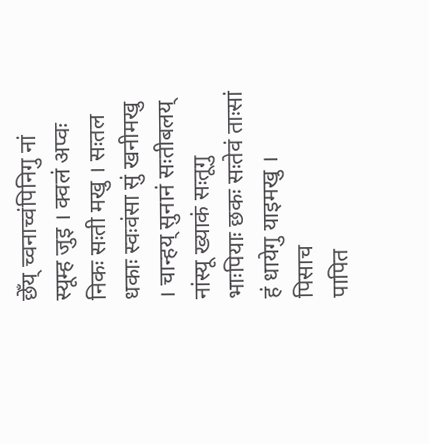छेँय् च्वनाच्वंपिनिगु नां स्यूम्ह जुइ । क्वलं अप्वः निकः सःती मखु । सःतल धकाः स्वःवंसा सुं खनीमखु । चान्हय् सुनानं सःतीबलय् नांस्यू ख्याकं सःतूगु भाःपियाः छकः सःतेवं ताःसां हं धायेगु याइमखु ।
पिसाच
पापित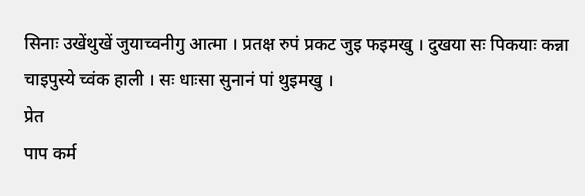सिनाः उखेंथुखें जुयाच्वनीगु आत्मा । प्रतक्ष रुपं प्रकट जुइ फइमखु । दुखया सः पिकयाः कन्ना चाइपुस्ये च्वंक हाली । सः धाःसा सुनानं पां थुइमखु ।
प्रेत
पाप कर्म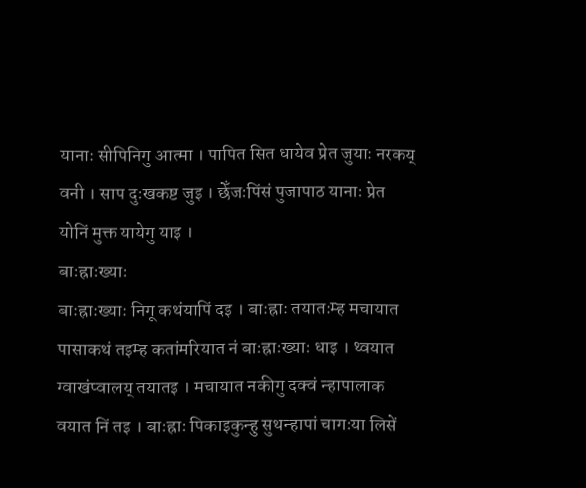यानाः सीपिनिगु आत्मा । पापित सित धायेव प्रेत जुयाः नरकय् वनी । साप दुःखकष्ट जुइ । छेँजःपिंसं पुजापाठ यानाः प्रेत योनिं मुक्त यायेगु याइ ।
बाःह्राःख्याः
बाःह्राःख्याः निगू कथंयापिं दइ । बाःह्राः तयातःम्ह मचायात पासाकथं तइम्ह कतांमरियात नं बाःह्राःख्याः धाइ । थ्वयात ग्वाखंप्वालय् तयातइ । मचायात नकीगु दक्वं न्हापालाक वयात निं तइ । बाःह्राः पिकाइकुन्हु सुथन्हापां चागःया लिसें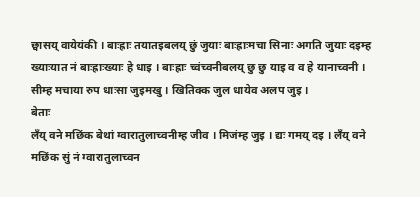छ्वासय् वायेयंकी । बाःह्राः तयातइबलय् छुं जुयाः बाःह्राःमचा सिनाः अगति जुयाः दइम्ह ख्याःयात नं बाःह्राःख्याः हे धाइ । बाःह्राः च्वंच्वनीबलय् छु छु याइ व व हे यानाच्वनी । सीम्ह मचाया रुप धाःसा जुइमखु । खितिक्क जुल धायेव अलप जुइ ।
बेताः
लँय् वने मछिंक बेथां ग्वारातुलाच्वनीम्ह जीव । मिजंम्ह जुइ । द्यः गमय् दइ । लँय् वने मछिंक सुं नं ग्वारातुलाच्वन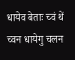धायेव बेताः च्वं थें च्वन धायेगु चलन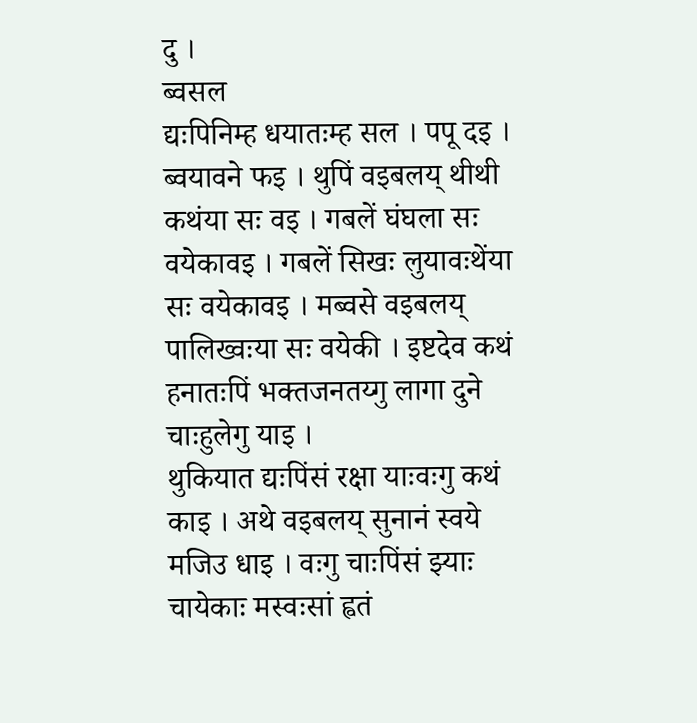दु ।
ब्वसल
द्यःपिनिम्ह धयातःम्ह सल । पपू दइ । ब्वयावने फइ । थुपिं वइबलय् थीथी कथंया सः वइ । गबलें घंघला सः वयेकावइ । गबलें सिखः लुयावःथेंया सः वयेकावइ । मब्वसे वइबलय् पालिख्वःया सः वयेकी । इष्टदेव कथं हनातःपिं भक्तजनतय्गु लागा दुने चाःहुलेगु याइ ।
थुकियात द्यःपिंसं रक्षा याःवःगु कथं काइ । अथे वइबलय् सुनानं स्वये मजिउ धाइ । वःगु चाःपिंसं झ्याः चायेकाः मस्वःसां ह्वतं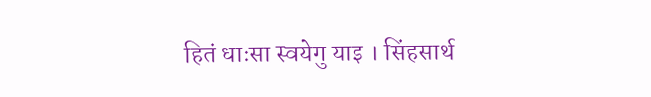हितं धाःसा स्वयेगु याइ । सिंहसार्थ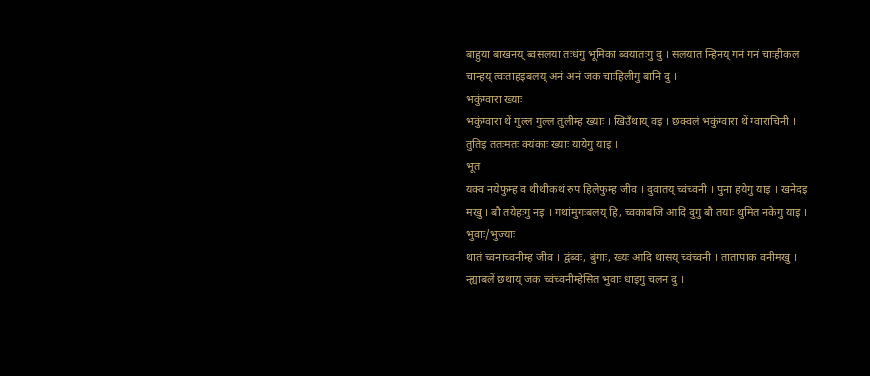बाहुया बाखनय् ब्वसलया तःधंगु भूमिका ब्वयातःगु दु । सलयात न्हिनय् गनं गनं चाःहीकल चान्हय् त्वःताहइबलय् अनं अनं जक चाःहिलीगु बानि दु ।
भकुंग्वारा ख्याः
भकुंग्वारा थें गुल्ल गुल्ल तुलीम्ह ख्याः । खिउँथाय् वइ । छक्वलं भकुंग्वारा थें ग्वाराचिनी । तुतिइ ततःमतः क्यंकाः ख्याः यायेगु याइ ।
भूत
यक्व नयेफुम्ह व थीथीकथं रुप हिलेफुम्ह जीव । दुवातय् च्वंच्वनी । पुना हयेगु याइ । खनेदइ मखु । बौ तयेहःगु नइ । गथांमुगःबलय् हि, च्वकाबजि आदि दुगु बौ तयाः थुमित नकेगु याइ ।
भुवाः/भुज्याः
थातं च्वनाच्वनीम्ह जीव । द्वंब्वः, बुंगाः, ख्यः आदि थासय् च्वंच्वनी । तातापाक वनीमखु । न्ह्याबलें छथाय् जक च्वंच्वनीम्हेसित भुवाः धाइगु चलन दु ।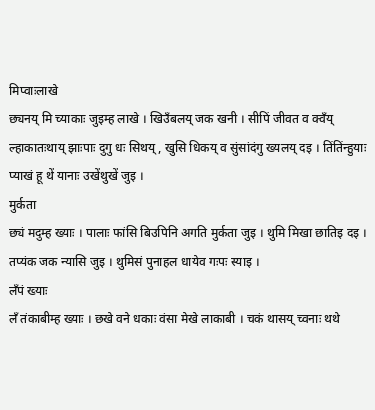मिप्वाःलाखे
छ्यनय् मि च्याकाः जुइम्ह लाखे । खिउँबलय् जक खनी । सीपिं जीवत व क्वँय् ल्हाकातःथाय् झाःपाः दुगु धः सिथय्, खुसि धिकय् व सुंसांदंगु ख्यलय् दइ । तिंतिंन्हुयाः प्याखं हू थें यानाः उखेंथुखें जुइ ।
मुर्कता
छ्यं मदुम्ह ख्याः । पालाः फांसि बिउपिनि अगति मुर्कता जुइ । थुमि मिखा छातिइ दइ । तप्यंक जक न्यासि जुइ । थुमिसं पुनाहल धायेव गःपः स्याइ ।
लँपं ख्याः
लँ तंकाबीम्ह ख्याः । छखे वने धकाः वंसा मेखे लाकाबी । चकं थासय् च्वनाः थथे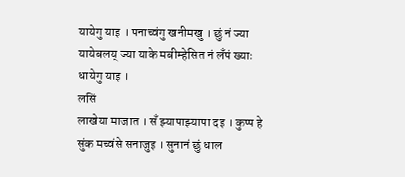यायेगु याइ । पनाच्वंगु खनीमखु । छुं नं ज्या यायेबलय् ज्या याके मबीम्हेसित नं लँपं ख्याः धायेगु याइ ।
लसिं
लाखेया माजात । सँ झ्यापाझ्यापा दइ । कुप्प हे सुंक मच्वंसे सनाजुइ । सुनानं छुं धाल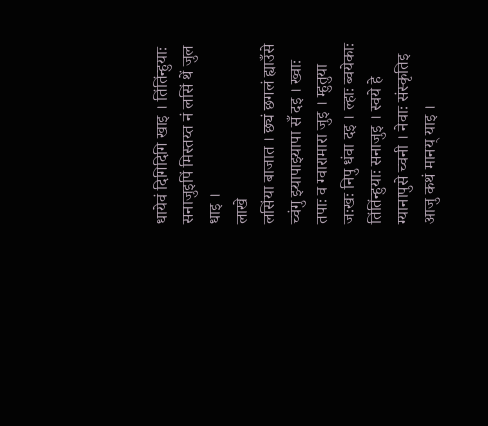धायेवं दिगिदिगि खाइ । तिंतिंन्हुयाः सनाजुइपिं मिस्तय्त नं लसिं थें जुल धाइ ।
लाखे
लसिंया बाजात । छ्यं छगलं ह्याउँसे च्वंगु झ्यापाझ्यापा सँ दइ । ख्वाः तपाः व ग्वारामारा जुइ । म्हुतुया जःखः निपु धंवा दइ । ल्हाः ब्वयेकाः तिंतिंन्हुयाः सनाजुइ । स्वये हे ग्यानापुसे च्वनी । नेवाः संस्कृतिइ आजु कथं मानय् याइ ।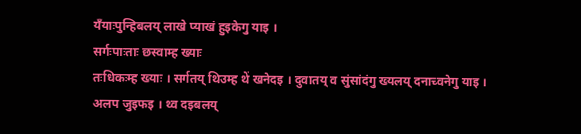यँयाःपुन्हिबलय् लाखे प्याखं हुइकेगु याइ ।
सर्गःपाःताः छस्वाम्ह ख्याः
तःधिकःम्ह ख्याः । सर्गतय् थिउम्ह थें खनेदइ । दुवातय् व सुंसांदंगु ख्यलय् दनाच्वनेगु याइ । अलप जुइफइ । थ्व दइबलय्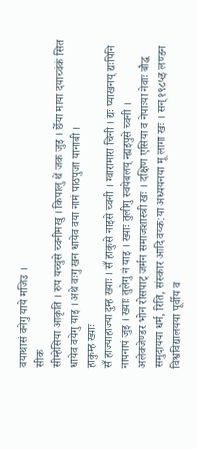वयाथासं वनेगु याये मजिउ ।
सीक
सीम्हेसिया आकृति । रुप यच्चुसे च्वनीमखु । किपालु थें जक जुइ । छेँया माया दयाच्वंकं सित धायेव वयेगु याइ । अथे वःगु खन धायेव वया नामं पाठपुजा यानाबी ।
हाकुम्ह ख्याः
सँ हाज्याहाज्या दुम्ह ख्याः । सँ हाकुसे नाइसे च्वनी । ग्वारामारा चिनी । द्यः प्याखनय् द्यःपिनि नापनापं जुइ । ख्याः तुलेगु नं याइ । ख्याः तुलीगु स्वयेबलय् न्ह्यइपुसे च्वनी ।
अलेक्जेण्डर भोन रोसपाट् जर्मन समाजशास्त्री खः । दक्षिण एसिया व नेपाःया नेवाः बौद्ध समुदायया धर्म, रिति, संस्कार आदि वय्क:या अध्ययनया मू लागा खः । सन् १९८५इ लण्डन विश्वविद्यालयया पूर्वीय व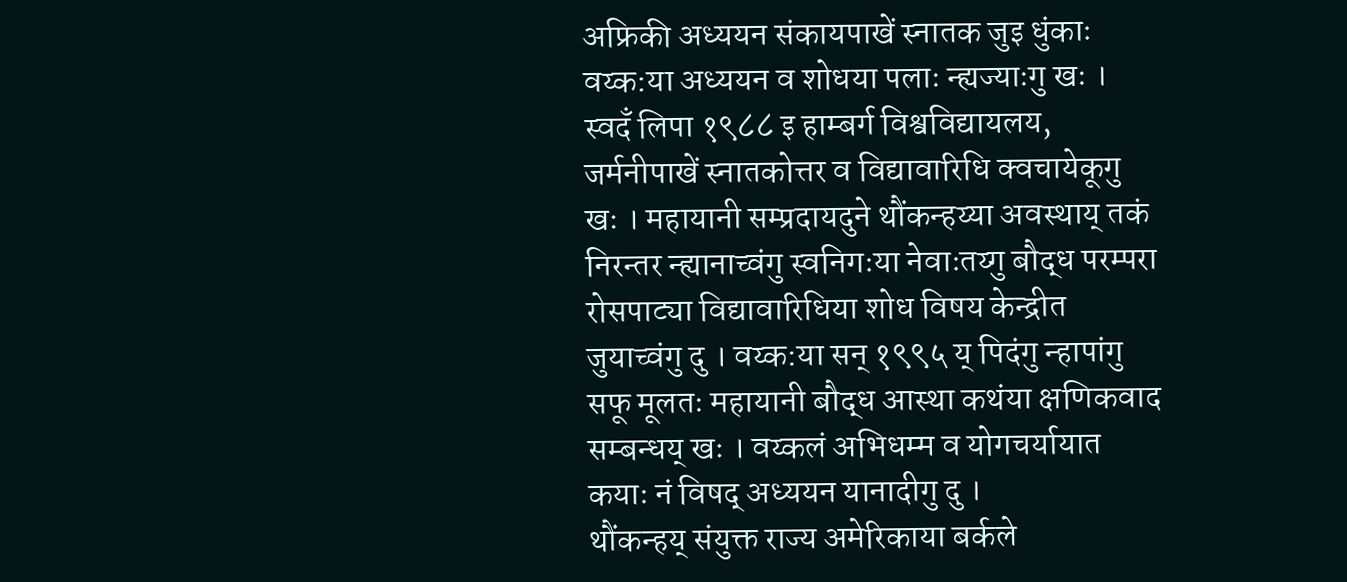अफ्रिकी अध्ययन संकायपाखें स्नातक जुइ धुंकाः वय्क:या अध्ययन व शोधया पलाः न्ह्यज्याःगु खः । स्वदँ लिपा १९८८ इ हाम्बर्ग विश्वविद्यायलय, जर्मनीपाखें स्नातकोत्तर व विद्यावारिधि क्वचायेकूगु खः । महायानी सम्प्रदायदुने थौंकन्हय्या अवस्थाय् तकं निरन्तर न्ह्यानाच्वंगु स्वनिगःया नेवाःतय्गु बौद्ध परम्परा रोसपाट्या विद्यावारिधिया शोध विषय केन्द्रीत जुयाच्वंगु दु । वय्क:या सन् १९९५ य् पिदंगु न्हापांगु सफू मूलतः महायानी बौद्ध आस्था कथंया क्षणिकवाद सम्बन्धय् खः । वय्कलं अभिधम्म व योगचर्यायात कयाः नं विषद् अध्ययन यानादीगु दु ।
थौंकन्हय् संयुक्त राज्य अमेरिकाया बर्कले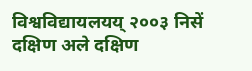विश्वविद्यायलयय् २००३ निसें दक्षिण अले दक्षिण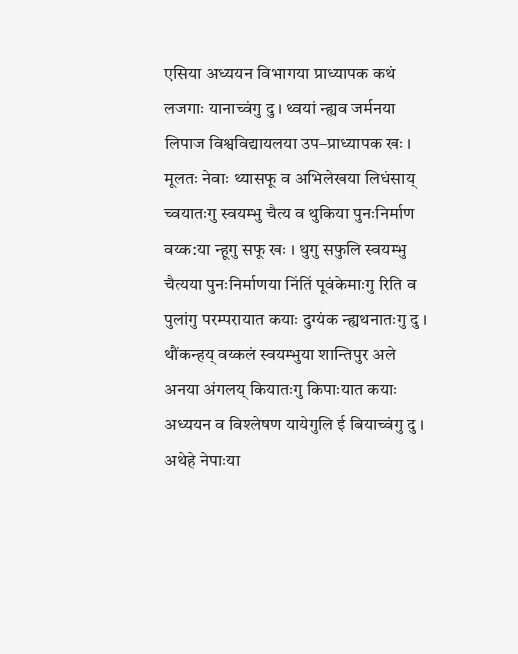एसिया अध्ययन विभागया प्राध्यापक कथं लजगाः यानाच्वंगु दु । थ्वयां न्ह्यव जर्मनया लिपाज विश्वविद्यायलया उप–प्राध्यापक खः । मूलतः नेवाः थ्यासफू व अभिलेखया लिधंसाय् च्वयातःगु स्वयम्भु चैत्य व थुकिया पुनःनिर्माण वय्क:या न्हूगु सफू खः । थुगु सफुलि स्वयम्भु चैत्यया पुनःनिर्माणया निंतिं पूवंकेमाःगु रिति व पुलांगु परम्परायात कयाः दुग्यंक न्ह्यथनातःगु दु । थौंकन्हय् वय्कलं स्वयम्भुया शान्तिपुर अले अनया अंगलय् कियातःगु किपाःयात कयाः अध्ययन व विश्लेषण यायेगुलि ई बियाच्वंगु दु । अथेहे नेपाःया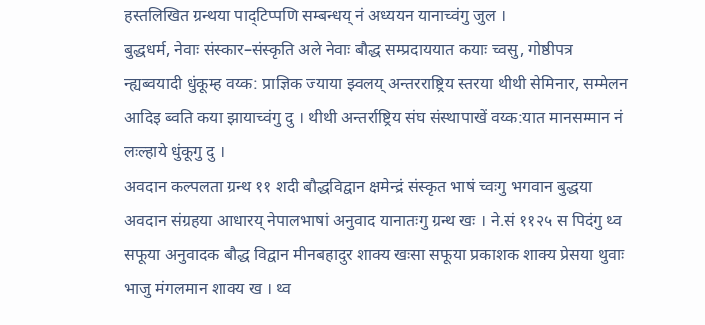हस्तलिखित ग्रन्थया पाद्टिप्पणि सम्बन्धय् नं अध्ययन यानाच्वंगु जुल ।
बुद्धधर्म, नेवाः संस्कार–संस्कृति अले नेवाः बौद्ध सम्प्रदाययात कयाः च्वसु, गोष्ठीपत्र न्ह्यब्वयादी धुंकूम्ह वय्क: प्राज्ञिक ज्याया झ्वलय् अन्तरराष्ट्रिय स्तरया थीथी सेमिनार, सम्मेलन आदिइ ब्वति कया झायाच्वंगु दु । थीथी अन्तर्राष्ट्रिय संघ संस्थापाखें वय्क:यात मानसम्मान नं लःल्हाये धुंकूगु दु ।
अवदान कल्पलता ग्रन्थ ११ शदी बौद्धविद्वान क्षमेन्द्रं संस्कृत भाषं च्वःगु भगवान बुद्धया अवदान संग्रहया आधारय् नेपालभाषां अनुवाद यानातःगु ग्रन्थ खः । ने.सं ११२५ स पिदंगु थ्व सफूया अनुवादक बौद्ध विद्वान मीनबहादुर शाक्य खःसा सफूया प्रकाशक शाक्य प्रेसया थुवाः भाजु मंगलमान शाक्य ख । थ्व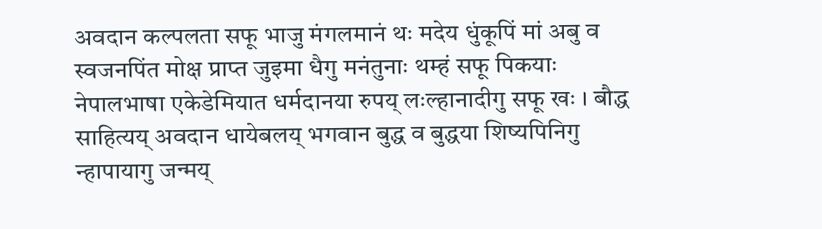अवदान कल्पलता सफू भाजु मंगलमानं थः मदेय धुंकूपिं मां अबु व स्वजनपिंत मोक्ष प्राप्त जुइमा धैगु मनंतुनाः थम्हं सफू पिकयाः नेपालभाषा एकेडेमियात धर्मदानया रुपय् लःल्हानादीगु सफू खः । बौद्ध साहित्यय् अवदान धायेबलय् भगवान बुद्ध व बुद्धया शिष्यपिनिगु न्हापायागु जन्मय्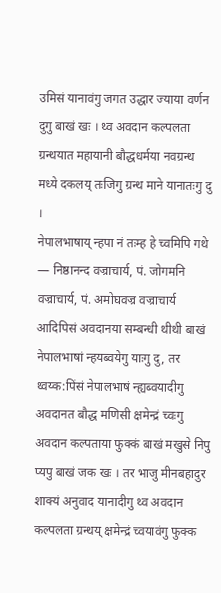उमिसं यानावंगु जगत उद्धार ज्याया वर्णन दुगु बाखं खः । थ्व अवदान कल्पलता ग्रन्थयात महायानी बौद्धधर्मया नवग्रन्थ मध्ये दकलय् तःजिगु ग्रन्थ माने यानातःगु दु ।
नेपालभाषाय् न्हपा नं तःम्ह हे च्वमिपि गथे — निष्ठानन्द वज्राचार्य, पं. जोगमनि वज्राचार्य, पं. अमोघवज्र वज्राचार्य आदिपिसं अवदानया सम्बन्धी थीथी बाखं नेपालभाषां न्हयब्वयेगु याःगु दु, तर थ्वय्क:पिंसं नेपालभाषं न्ह्यब्वयादीगु अवदानत बौद्ध मणिसी क्षमेन्द्रं च्वःगु अवदान कल्पताया फुक्कं बाखं मखुसे निपु प्यपु बाखं जक खः । तर भाजु मीनबहादुर शाक्यं अनुवाद यानादीगु थ्व अवदान कल्पलता ग्रन्थय् क्षमेन्द्रं च्वयावंगु फुक्क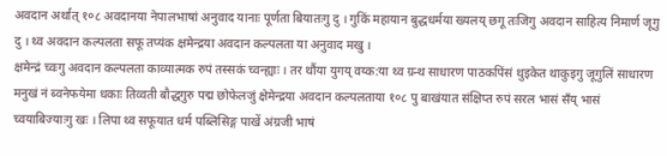अवदान अर्थात् १०८ अवदानया नेपालभाषां अनुवाद यानाः पूर्णता बियातःगु दु । गुकिं महायान बुद्धधर्मया ख्यलय् छगू तःजिगु अवदान साहित्य निमार्ण जूगु दु । थ्व अवदान कल्पलता सफू तप्यंक क्षमेन्द्रया अवदान कल्पलता या अनुवाद मखु ।
क्षमेन्द्रं च्वःगु अवदान कल्पलता काव्यात्मक रुपं तस्सकं च्वन्ह्याः । तर थौंया युगय् वय्क:या थ्व ग्रन्थ साधारण पाठकपिंसं थुइकेत थाकुइगु जूगुलिं साधारण मनुखं नं ब्वनेफयेमा धकाः तिव्वती बौद्धगुरु पद्म छोफेलजुं क्षेमेन्द्रया अवदान कल्पलताया १०८ पु बाखंयात संक्षिप्त रुपं सरल भासं सँय् भासं च्वयाबिज्याःगु खः । लिपा थ्व सफूयात धर्म पब्लिसिङ्ग पाखें अंग्रजी भाषं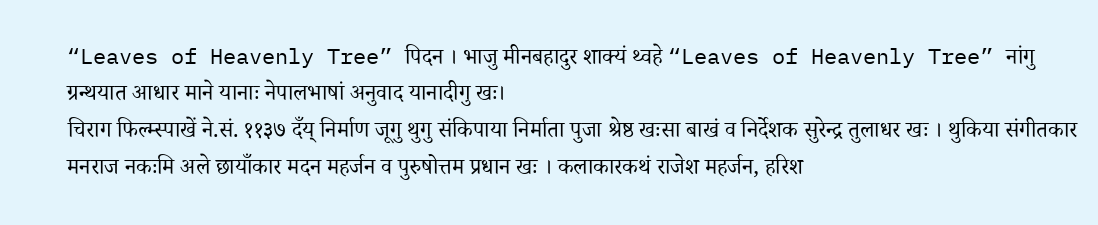“Leaves of Heavenly Tree” पिदन । भाजु मीनबहादुर शाक्यं थ्वहे “Leaves of Heavenly Tree” नांगु ग्रन्थयात आधार माने यानाः नेपालभाषां अनुवाद यानादीगु खः।
चिराग फिल्म्स्पाखें ने.सं. ११३७ दँय् निर्माण जूगु थुगु संकिपाया निर्माता पुजा श्रेष्ठ खःसा बाखं व निर्देशक सुरेन्द्र तुलाधर खः । थुकिया संगीतकार मनराज नकःमि अले छायाँकार मदन महर्जन व पुरुषोत्तम प्रधान खः । कलाकारकथं राजेश महर्जन, हरिश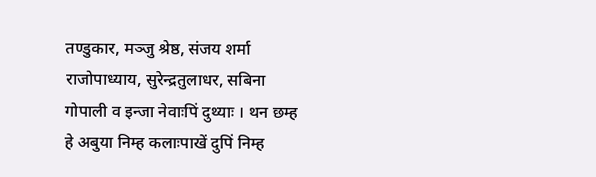तण्डुकार, मञ्जु श्रेष्ठ, संजय शर्मा राजोपाध्याय, सुरेन्द्रतुलाधर, सबिना गोपाली व इन्जा नेवाःपिं दुथ्याः । थन छम्ह हे अबुया निम्ह कलाःपाखें दुपिं निम्ह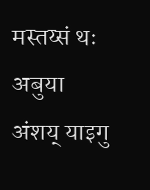मस्तय्सं थः अबुया अंशय् याइगु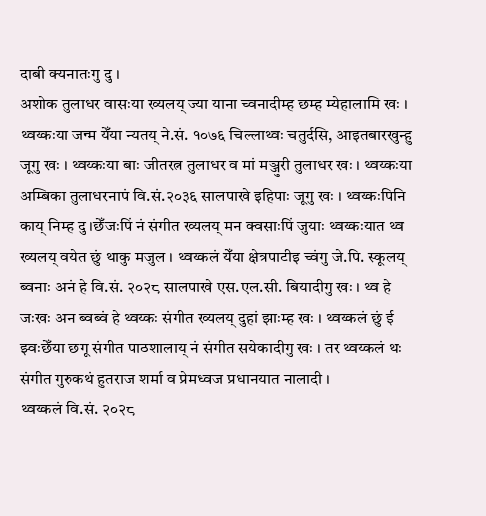दाबी क्यनातःगु दु ।
अशोक तुलाधर वासःया ख्यलय् ज्या याना च्वनादीम्ह छम्ह म्येहालामि खः । थ्वय्कःया जन्म येँया न्यतय् ने.सं. १०७६ चिल्लाथ्वः चतुर्दसि, आइतबारखुन्हु जूगु खः । थ्वय्कःया बाः जीतरत्न तुलाधर व मां मञ्जुरी तुलाधर खः । थ्वय्कःया अम्बिका तुलाधरनापं वि.सं.२०३६ सालपाखे इहिपाः जूगु खः । थ्वय्कःपिनि काय् निम्ह दु ।छेँजःपिं नं संगीत ख्यलय् मन क्वसाःपिं जुयाः थ्वय्कःयात थ्व ख्यलय् वयेत छुं थाकु मजुल । थ्वय्कलं येँया क्षेत्रपाटीइ च्वंगु जे.पि. स्कूलय् ब्वनाः अनं हे वि.सं. २०२८ सालपाखे एस.एल.सी. बियादीगु खः । थ्व हे जःखः अन ब्वब्वं हे थ्वय्कः संगीत ख्यलय् दुहां झाःम्ह खः । थ्वय्कलं छुं ई झ्वःछेँया छगू संगीत पाठशालाय् नं संगीत सयेकादीगु खः । तर थ्वय्कलं थः संगीत गुरुकथं हुतराज शर्मा व प्रेमध्वज प्रधानयात नालादी ।
थ्वय्कलं वि.सं. २०२८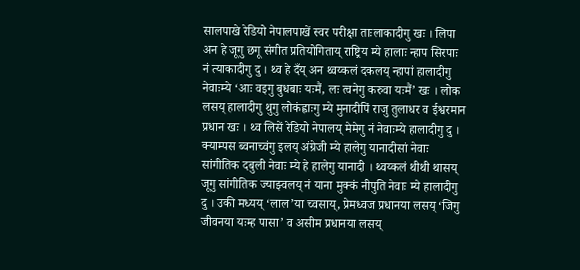सालपाखे रेडियो नेपालपाखें स्वर परीक्षा ताःलाकादीगु खः । लिपा अन हे जूगु छगू संगीत प्रतियोगिताय् राष्ट्रिय म्ये हालाः न्हाप सिरपाः नं त्याकादीगु दु । थ्व हे दँय् अन थ्वय्कलं दकलय् न्हापां हालादीगु नेवाःम्ये ‘आः वइगु बुधबाः यःमैं, लः त्वनेगु करुवा यःमैं’ खः । लोक लसय् हालादीगु थुगु लोकंह्वाःगु म्ये मुनादीपिं राजु तुलाधर व ईश्वरमान प्रधान खः । थ्व लिसें रेडियो नेपालय् मेमेगु नं नेवाःम्ये हालादीगु दु ।
क्याम्पस ब्वनाच्वंगु इलय् अंग्रेजी म्ये हालेगु यानादीसां नेवाः सांगीतिक दबुली नेवाः म्ये हे हालेगु यानादी । थ्वय्कलं थीथी थासय् जूगु सांगीतिक ज्याझ्वलय् नं याना मुक्कं नीपुति नेवाः म्ये हालादीगु दु । उकी मध्यय् ‘लाल’या च्वसाय्, प्रेमध्वज प्रधानया लसय् ‘जिगु जीवनया यःम्ह पासा’ व असीम प्रधानया लसय्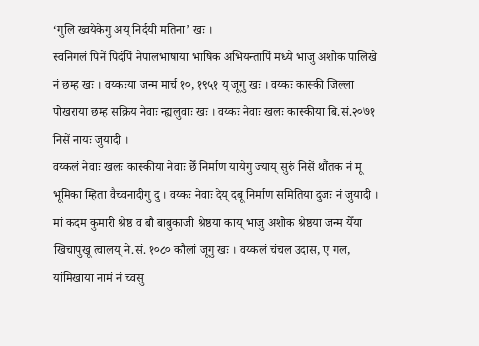‘गुलि ख्वयेकेगु अय् निर्दयी मतिना’ खः ।
स्वनिगलं पिनें पिदंपिं नेपालभाषाया भाषिक अभियन्तापिं मध्ये भाजु अशोक पालिखे नं छम्ह खः । वय्कःया जन्म मार्च १०, १९५१ य् जूगु खः । वय्कः कास्की जिल्ला पोखराया छम्ह सक्रिय नेवाः न्ह्यलुवाः खः । वय्कः नेवाः खलः कास्कीया बि.सं.२०७१ निसें नायः जुयादी ।
वय्कलं नेवाः खलः कास्कीया नेवाः छेँ निर्माण यायेगु ज्याय् सुरुं निसें थौंतक नं मू भूमिका म्हिता वैच्वनादीगु दु । वय्कः नेवाः देय् दबू निर्माण समितिया दुजः नं जुयादी ।
मां कदम कुमारी श्रेष्ठ व बौ बाबुकाजी श्रेष्ठया काय् भाजु अशोक श्रेष्ठया जन्म येँया खिचापुखू त्वालय् ने.सं. १०८० कौलां जूगु खः । वय्कलं चंचल उदास, ए गल, यांमिखाया नामं नं च्वसु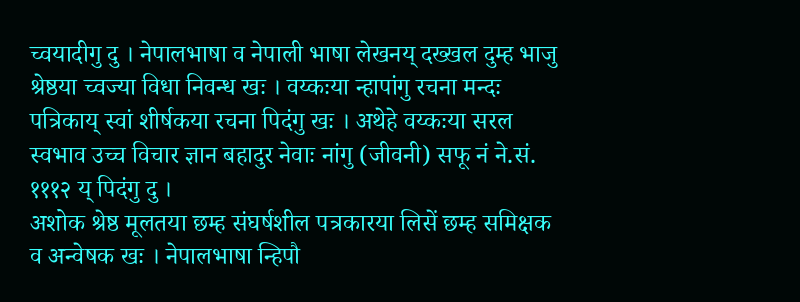च्वयादीगु दु । नेपालभाषा व नेपाली भाषा लेखनय् दख्खल दुम्ह भाजु श्रेष्ठया च्वज्या विधा निवन्ध खः । वय्कःया न्हापांगु रचना मन्दः पत्रिकाय् स्वां शीर्षकया रचना पिदंगु खः । अथेहे वय्कःया सरल स्वभाव उच्च विचार ज्ञान बहादुर नेवाः नांगु (जीवनी) सफू नं ने.सं. १११२ य् पिदंगु दु ।
अशोक श्रेष्ठ मूलतया छम्ह संघर्षशील पत्रकारया लिसें छम्ह समिक्षक व अन्वेषक खः । नेपालभाषा न्हिपौ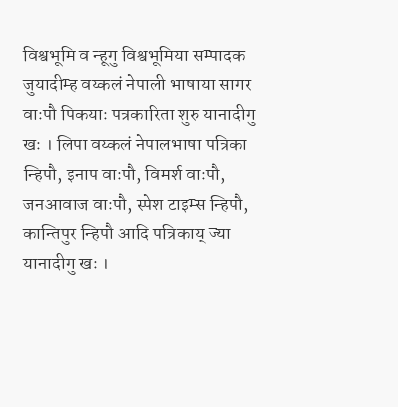विश्वभूमि व न्हूगु विश्वभूमिया सम्पादक जुयादीम्ह वय्कलं नेपाली भाषाया सागर वाःपौ पिकयाः पत्रकारिता शुरु यानादीगु खः । लिपा वय्कलं नेपालभाषा पत्रिका न्हिपौ, इनाप वाःपौ, विमर्श वाःपौ, जनआवाज वाःपौ, स्पेश टाइम्स न्हिपौ, कान्तिपुर न्हिपौ आदि पत्रिकाय् ज्या यानादीगु खः ।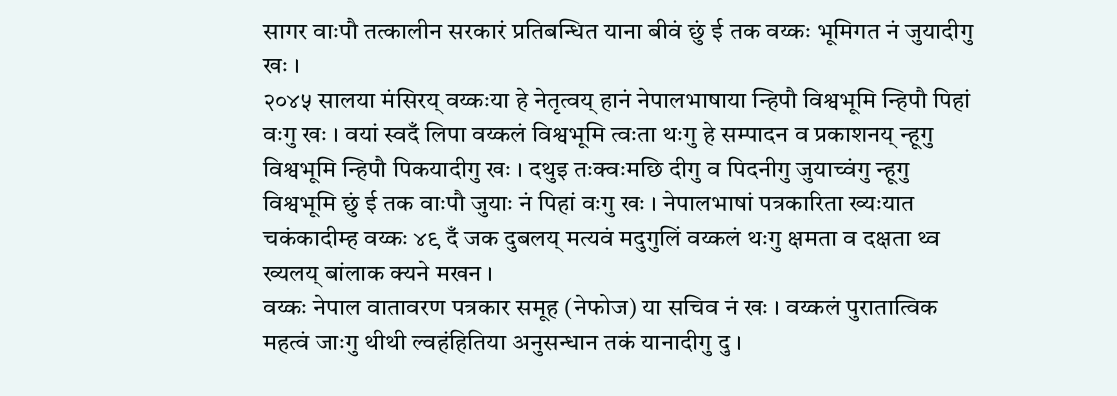सागर वाःपौ तत्कालीन सरकारं प्रतिबन्धित याना बीवं छुं ई तक वय्कः भूमिगत नं जुयादीगु खः ।
२०४५ सालया मंसिरय् वय्कःया हे नेतृत्वय् हानं नेपालभाषाया न्हिपौ विश्वभूमि न्हिपौ पिहां वःगु खः । वयां स्वदँ लिपा वय्कलं विश्वभूमि त्वःता थःगु हे सम्पादन व प्रकाशनय् न्हूगु विश्वभूमि न्हिपौ पिकयादीगु खः । दथुइ तःक्वःमछि दीगु व पिदनीगु जुयाच्वंगु न्हूगु विश्वभूमि छुं ई तक वाःपौ जुयाः नं पिहां वःगु खः । नेपालभाषां पत्रकारिता ख्यःयात चकंकादीम्ह वय्कः ४९ दँ जक दुबलय् मत्यवं मदुगुलिं वय्कलं थःगु क्षमता व दक्षता थ्व ख्यलय् बांलाक क्यने मखन ।
वय्कः नेपाल वातावरण पत्रकार समूह (नेफोज) या सचिव नं खः । वय्कलं पुरातात्विक महत्वं जाःगु थीथी ल्वहंहितिया अनुसन्धान तकं यानादीगु दु ।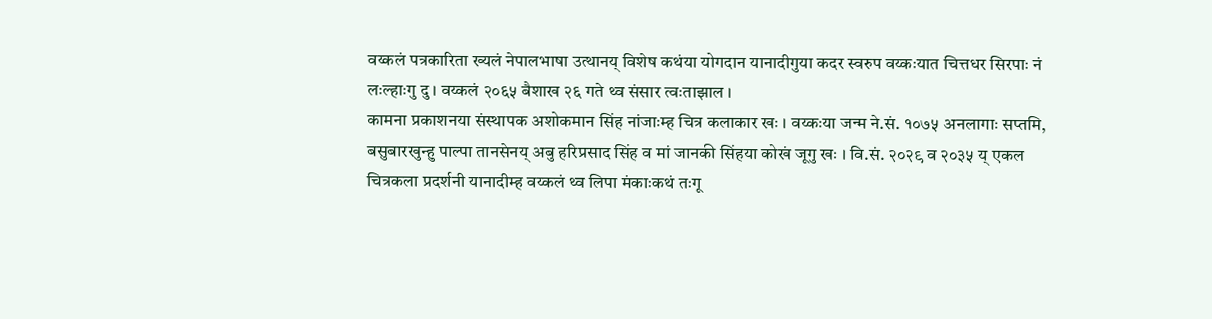वय्कलं पत्रकारिता ख्यलं नेपालभाषा उत्थानय् विशेष कथंया योगदान यानादीगुया कदर स्वरुप वय्कःयात चित्तधर सिरपाः नं लःल्हाःगु दु । वय्कलं २०६५ बैशाख २६ गते थ्व संसार त्वःताझाल ।
कामना प्रकाशनया संस्थापक अशोकमान सिंह नांजाःम्ह चित्र कलाकार खः । वय्कःया जन्म ने.सं. १०७५ अनलागाः सप्तमि, बसुबारखुन्हु पाल्पा तानसेनय् अबु हरिप्रसाद सिंह व मां जानकी सिंहया कोखं जूगु खः । वि.सं. २०२९ व २०३५ य् एकल चित्रकला प्रदर्शनी यानादीम्ह वय्कलं थ्व लिपा मंकाःकथं तःगू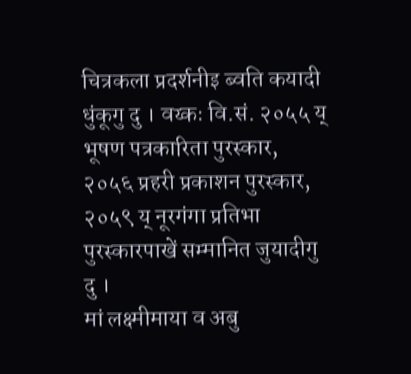चित्रकला प्रदर्शनीइ ब्वति कयादी धुंकूगु दु । वय्कः वि.सं. २०५५ य् भूषण पत्रकारिता पुरस्कार, २०५६ प्रहरी प्रकाशन पुरस्कार, २०५९ य् नूरगंगा प्रतिभा पुरस्कारपाखें सम्मानित जुयादीगु दु ।
मां लक्ष्मीमाया व अबु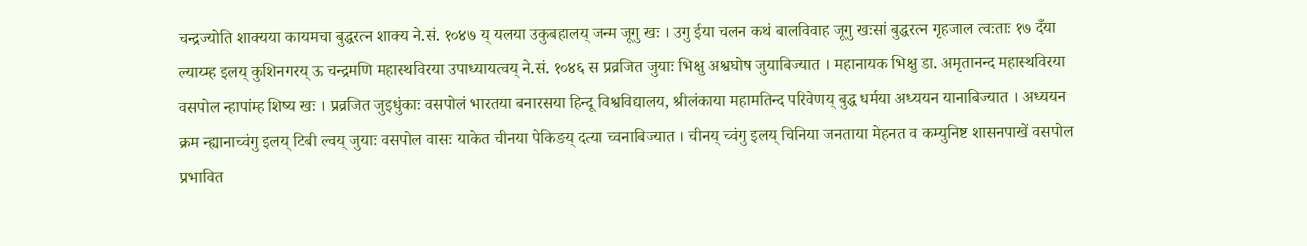चन्द्रज्योति शाक्यया कायमचा बुद्धरत्न शाक्य ने.सं. १०४७ य् यलया उकुबहालय् जन्म जूगु खः । उगु ईया चलन कथं बालविवाह जूगु खःसां बुद्धरत्न गृहजाल त्वःताः १७ दँया ल्याय्म्ह इलय् कुशिनगरय् ऊ चन्द्रमणि महास्थविरया उपाध्यायत्वय् ने.सं. १०४६ स प्रव्रजित जुयाः भिक्षु अश्वघोष जुयाबिज्यात । महानायक भिक्षु डा. अमृतानन्द महास्थविरया वसपोल न्हापांम्ह शिष्य खः । प्रव्रजित जुइधुंकाः वसपोलं भारतया बनारसया हिन्दू विश्वविद्यालय, श्रीलंकाया महामतिन्द परिवेणय् बुद्ध धर्मया अध्ययन यानाबिज्यात । अध्ययन क्रम न्ह्यानाच्वंगु इलय् टिबी ल्वय् जुयाः वसपोल वासः याकेत चीनया पेकिङय् दत्या च्वनाबिज्यात । चीनय् च्वंगु इलय् चिनिया जनताया मेहनत व कम्युनिष्ट शासनपाखें वसपोल प्रभावित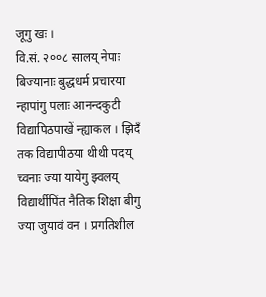जूगु खः ।
वि.सं. २००८ सालय् नेपाः बिज्यानाः बुद्धधर्म प्रचारया न्हापांगु पलाः आनन्दकुटी विद्यापिठपाखें न्ह्याकल । झिदँ तक विद्यापीठया थीथी पदय् च्वनाः ज्या यायेगु झ्वलय् विद्यार्थीपिंत नैतिक शिक्षा बीगु ज्या जुयावं वन । प्रगतिशील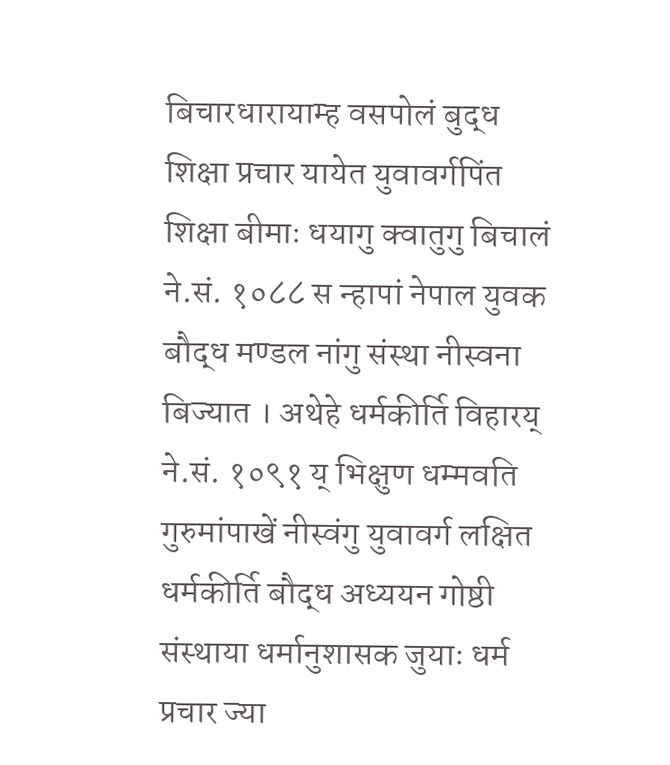बिचारधारायाम्ह वसपोलं बुद्ध शिक्षा प्रचार यायेत युवावर्गपिंत शिक्षा बीमाः धयागु क्वातुगु बिचालं ने.सं. १०८८ स न्हापां नेपाल युवक बौद्ध मण्डल नांगु संस्था नीस्वना बिज्यात । अथेहे धर्मकीर्ति विहारय् ने.सं. १०९१ य् भिक्षुण धम्मवति गुरुमांपाखें नीस्वंगु युवावर्ग लक्षित धर्मकीर्ति बौद्ध अध्ययन गोष्ठी संस्थाया धर्मानुशासक जुयाः धर्म प्रचार ज्या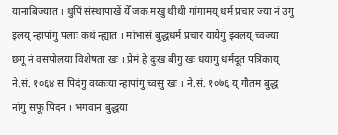यानाबिज्यात । थुपिं संस्थापाखें येँ जक मखु थीथी गांगामय् धर्म प्रचार ज्या नं उगु इलय् न्हापांगु पलाः कथं न्ह्यात । मांभासं बुद्धधर्म प्रचार यायेगु झ्वलय् च्वज्या छगू नं वसपोलया विशेषता खः । प्रेमं हे दुःख बीगु खः धयागु धर्मदूत पत्रिकाय् ने.सं. १०६४ स पिदंगु वय्कःया न्हापांगु च्वसु खः । ने.सं. १०७६ य् गौतम बुद्ध नांगु सफू पिदन । भगवान बुद्धया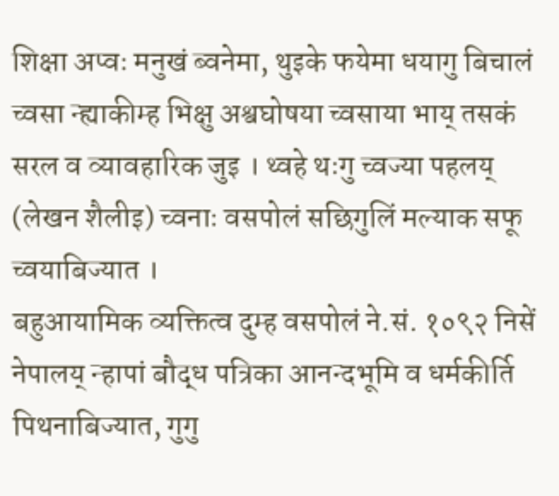शिक्षा अप्वः मनुखं ब्वनेमा, थुइके फयेमा धयागु बिचालं च्वसा न्ह्याकीम्ह भिक्षु अश्वघोषया च्वसाया भाय् तसकं सरल व व्यावहारिक जुइ । थ्वहे थःगु च्वज्या पहलय् (लेखन शैलीइ) च्वनाः वसपोलं सछिगुलिं मल्याक सफू च्वयाबिज्यात ।
बहुआयामिक व्यक्तित्व दुम्ह वसपोलं ने.सं. १०९२ निसें नेपालय् न्हापां बौद्ध पत्रिका आनन्दभूमि व धर्मकीर्ति पिथनाबिज्यात, गुगु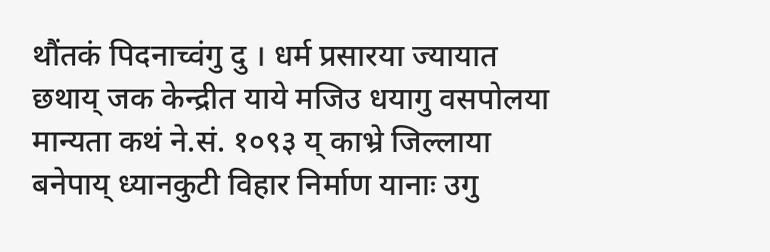थौंतकं पिदनाच्वंगु दु । धर्म प्रसारया ज्यायात छथाय् जक केन्द्रीत याये मजिउ धयागु वसपोलया मान्यता कथं ने.सं. १०९३ य् काभ्रे जिल्लाया बनेपाय् ध्यानकुटी विहार निर्माण यानाः उगु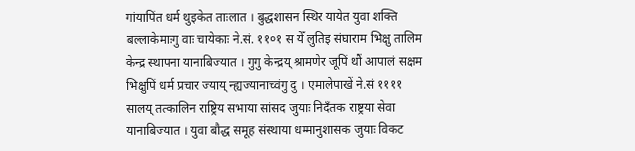गांयापिंत धर्म थुइकेत ताःलात । बुद्धशासन स्थिर यायेत युवा शक्ति बल्लाकेमाःगु वाः चायेकाः ने.सं. ११०१ स येँ लुतिइ संघाराम भिक्षु तालिम केन्द्र स्थापना यानाबिज्यात । गुगु केन्द्रय् श्रामणेर जूपिं थौं आपालं सक्षम भिक्षुपिं धर्म प्रचार ज्याय् न्ह्यज्यानाच्वंगु दु । एमालेपाखें ने.सं ११११ सालय् तत्कालिन राष्ट्रिय सभाया सांसद जुयाः निदँतक राष्ट्रया सेवा यानाबिज्यात । युवा बौद्ध समूह संस्थाया धम्मानुशासक जुयाः विकट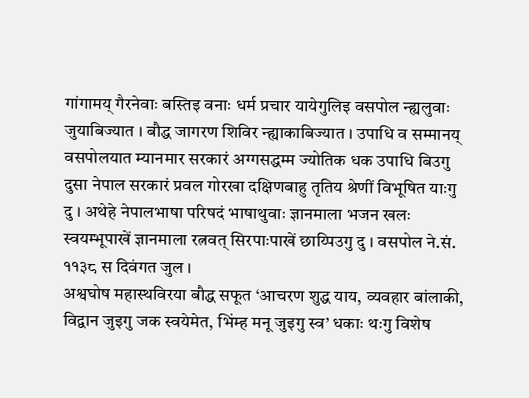गांगामय् गैरनेवाः बस्तिइ वनाः धर्म प्रचार यायेगुलिइ वसपोल न्ह्यलुवाः जुयाबिज्यात । बौद्ध जागरण शिविर न्ह्याकाबिज्यात । उपाधि व सम्मानय् वसपोलयात म्यानमार सरकारं अग्गसद्धम्म ज्योतिक धक उपाधि बिउगु दुसा नेपाल सरकारं प्रवल गोरखा दक्षिणबाहु तृतिय श्रेणीं विभूषित याःगु दु । अथेहे नेपालभाषा परिषदं भाषाथुवाः ज्ञानमाला भजन खलः स्वयम्भूपाखें ज्ञानमाला रत्नवत् सिरपाःपाखें छाय्पिउगु दु । वसपोल ने.सं. ११३८ स दिवंगत जुल ।
अश्वघोष महास्थविरया बौद्ध सफूत ‘आचरण शुद्ध याय, व्यवहार बांलाकी, विद्वान जुइगु जक स्वयेमेत, भिंम्ह मनू जुइगु स्व’ धकाः थःगु विशेष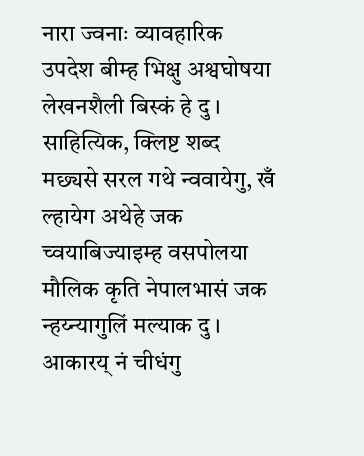नारा ज्वनाः व्यावहारिक उपदेश बीम्ह भिक्षु अश्वघोषया लेखनशैली बिस्कं हे दु । साहित्यिक, क्लिष्ट शब्द मछ्यसे सरल गथे न्ववायेगु, खँ ल्हायेग अथेहे जक च्वयाबिज्याइम्ह वसपोलया मौलिक कृति नेपालभासं जक न्हय्न्यागुलिं मल्याक दु । आकारय् नं चीधंगु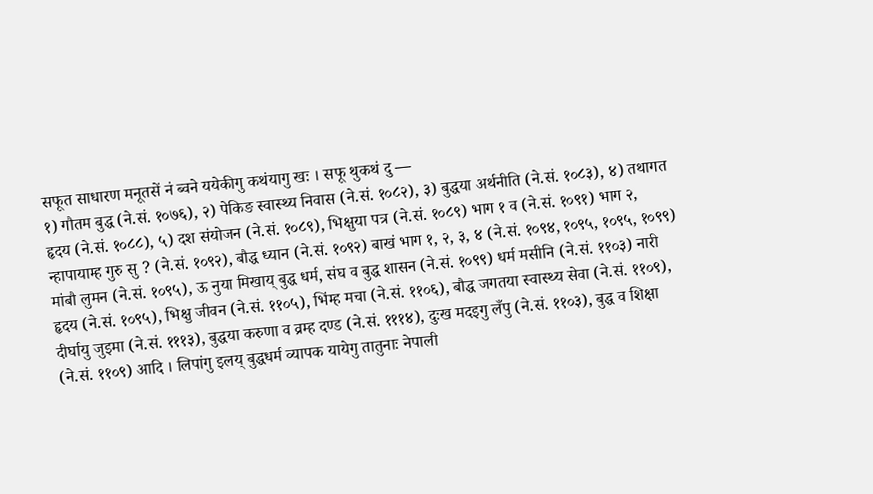सफूत साधारण मनूतसें नं ब्वने ययेकीगु कथंयागु खः । सफू थुकथं दु —
१) गौतम बुद्ध (ने.सं. १०७६), २) पेकिङ स्वास्थ्य निवास (ने.सं. १०८२), ३) बुद्धया अर्थनीति (ने.सं. १०८३), ४) तथागत हृदय (ने.सं. १०८८), ५) दश संयोजन (ने.सं. १०८९), भिक्षुया पत्र (ने.सं. १०८९) भाग १ व (ने.सं. १०९१) भाग २, न्हापायाम्ह गुरु सु ? (ने.सं. १०९२), बौद्ध ध्यान (ने.सं. १०९२) बाखं भाग १, २, ३, ४ (ने.सं. १०९४, १०९५, १०९५, १०९९) मांबौ लुमन (ने.सं. १०९५), ऊ नुया मिखाय् बुद्ध धर्म, संघ व बुद्ध शासन (ने.सं. १०९९) धर्म मसीनि (ने.सं. ११०३) नारी हृदय (ने.सं. १०९५), भिक्षु जीवन (ने.सं. ११०५), भिंम्ह मचा (ने.सं. ११०६), बौद्ध जगतया स्वास्थ्य सेवा (ने.सं. ११०९), दीर्घायु जुइमा (ने.सं. १११३), बुद्धया करुणा व व्रम्ह दण्ड (ने.सं. १११४), दुःख मदइगु लँपु (ने.सं. ११०३), बुद्ध व शिक्षा (ने.सं. ११०९) आदि । लिपांगु इलय् बुद्धधर्म व्यापक यायेगु तातुनाः नेपाली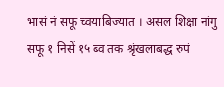भासं नं सफू च्वयाबिज्यात । असल शिक्षा नांगु सफू १ निसें १५ ब्व तक श्रृंखलाबद्ध रुपं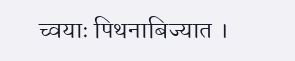च्वयाः पिथनाबिज्यात ।